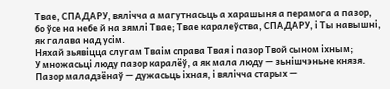Твае, СПАДАРУ, вялічча а магутнасьць а харашыня а перамога а пазор, бо ўсе на небе й на зямлі Твае; Твае каралеўства, СПАДАРУ, і Ты навышні, як галава над усім.
Няхай зьявіцца слугам Тваім справа Твая і пазор Твой сыном іхным;
У множасьці люду пазор каралёў, а як мала люду — зьнішчэньне князя.
Пазор маладзёнаў — дужасьць іхная, і вялічча старых —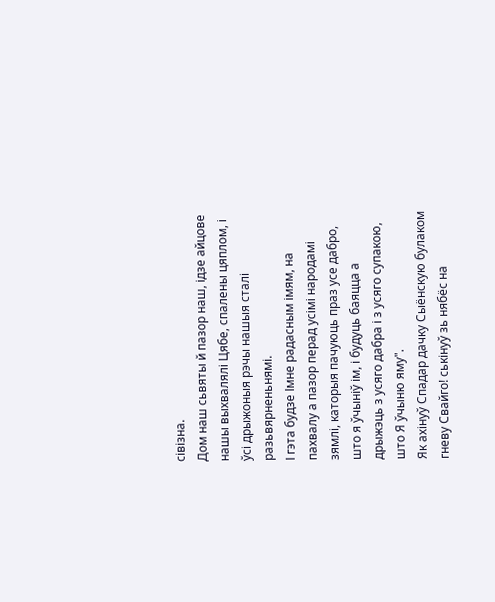сівізна.
Дом наш сьвяты й пазор наш, ідзе айцове нашы выхвалялі Цябе, спалены цяплом, і ўсі дрыжоныя рэчы нашыя сталі разьвярненьнямі.
І гэта будзе Імне радасным імям, на пахвалу а пазор перад усімі народамі зямлі, каторыя пачуюць праз усе дабро, што я ўчыніў ім, і будуць баяцца а дрыжэць з усяго дабра і з усяго супакою, што Я ўчыню яму".
Як ахінуў Спадар дачку Сыёнскую булаком гневу Свайго! ськінуў зь нябёс на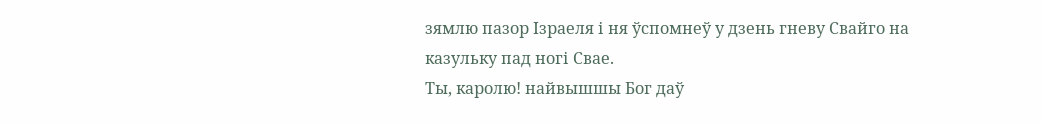зямлю пазор Ізраеля і ня ўспомнеў у дзень гневу Свайго на казульку пад ногі Свае.
Ты, каролю! найвышшы Бог даў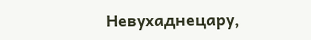Невухаднецару,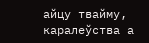айцу твайму, каралеўства а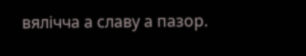вялічча а славу а пазор.